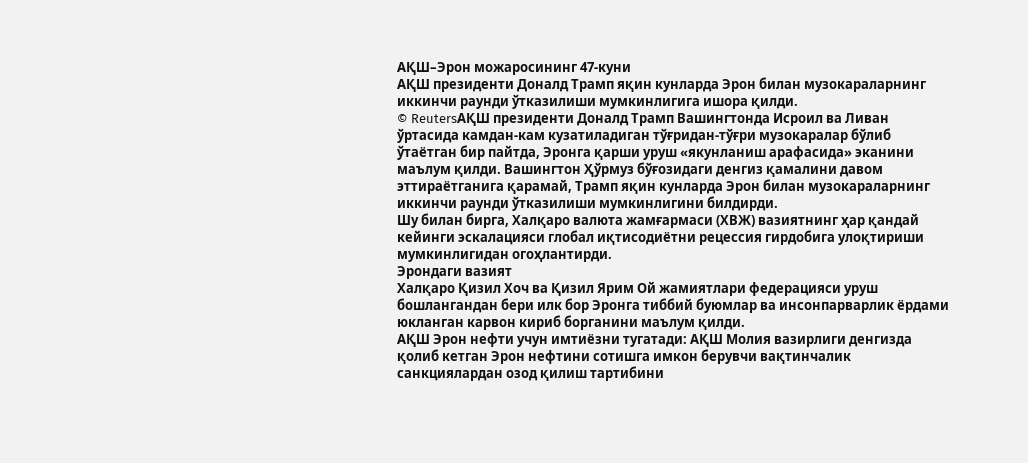АҚШ–Эрон можаросининг 47-куни
АҚШ президенти Доналд Трамп яқин кунларда Эрон билан музокараларнинг иккинчи раунди ўтказилиши мумкинлигига ишора қилди.
© ReutersАҚШ президенти Доналд Трамп Вашингтонда Исроил ва Ливан ўртасида камдан-кам кузатиладиган тўғридан-тўғри музокаралар бўлиб ўтаётган бир пайтда, Эронга қарши уруш «якунланиш арафасида» эканини маълум қилди. Вашингтон Ҳўрмуз бўғозидаги денгиз қамалини давом эттираётганига қарамай, Трамп яқин кунларда Эрон билан музокараларнинг иккинчи раунди ўтказилиши мумкинлигини билдирди.
Шу билан бирга, Халқаро валюта жамғармаси (ХВЖ) вазиятнинг ҳар қандай кейинги эскалацияси глобал иқтисодиётни рецессия гирдобига улоқтириши мумкинлигидан огоҳлантирди.
Эрондаги вазият
Халқаро Қизил Хоч ва Қизил Ярим Ой жамиятлари федерацияси уруш бошлангандан бери илк бор Эронга тиббий буюмлар ва инсонпарварлик ёрдами юкланган карвон кириб борганини маълум қилди.
АҚШ Эрон нефти учун имтиёзни тугатади: АҚШ Молия вазирлиги денгизда қолиб кетган Эрон нефтини сотишга имкон берувчи вақтинчалик санкциялардан озод қилиш тартибини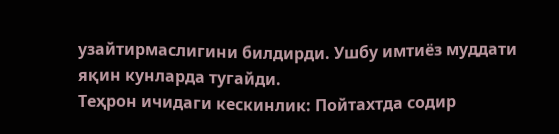узайтирмаслигини билдирди. Ушбу имтиёз муддати яқин кунларда тугайди.
Теҳрон ичидаги кескинлик: Пойтахтда содир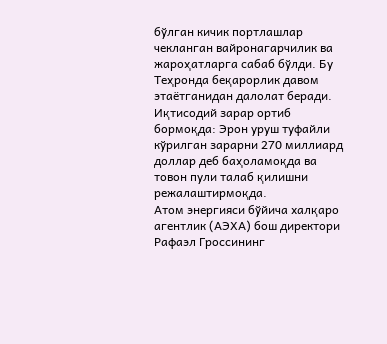бўлган кичик портлашлар чекланган вайронагарчилик ва жароҳатларга сабаб бўлди. Бу Теҳронда беқарорлик давом этаётганидан далолат беради.
Иқтисодий зарар ортиб бормоқда: Эрон уруш туфайли кўрилган зарарни 270 миллиард доллар деб баҳоламоқда ва товон пули талаб қилишни режалаштирмоқда.
Атом энергияси бўйича халқаро агентлик (АЭХА) бош директори Рафаэл Гроссининг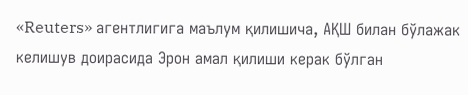«Reuters» агентлигига маълум қилишича, АҚШ билан бўлажак келишув доирасида Эрон амал қилиши керак бўлган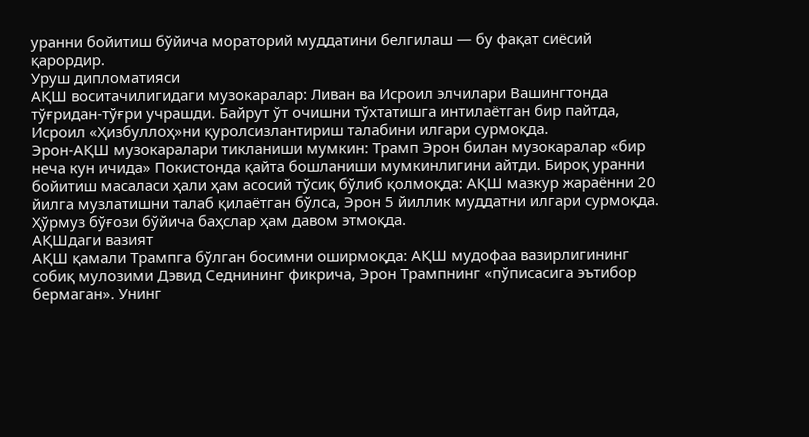уранни бойитиш бўйича мораторий муддатини белгилаш — бу фақат сиёсий қарордир.
Уруш дипломатияси
АҚШ воситачилигидаги музокаралар: Ливан ва Исроил элчилари Вашингтонда тўғридан-тўғри учрашди. Байрут ўт очишни тўхтатишга интилаётган бир пайтда, Исроил «Ҳизбуллоҳ»ни қуролсизлантириш талабини илгари сурмоқда.
Эрон-АҚШ музокаралари тикланиши мумкин: Трамп Эрон билан музокаралар «бир неча кун ичида» Покистонда қайта бошланиши мумкинлигини айтди. Бироқ уранни бойитиш масаласи ҳали ҳам асосий тўсиқ бўлиб қолмоқда: АҚШ мазкур жараённи 20 йилга музлатишни талаб қилаётган бўлса, Эрон 5 йиллик муддатни илгари сурмоқда. Ҳўрмуз бўғози бўйича баҳслар ҳам давом этмоқда.
АҚШдаги вазият
АҚШ қамали Трампга бўлган босимни оширмоқда: АҚШ мудофаа вазирлигининг собиқ мулозими Дэвид Седнининг фикрича, Эрон Трампнинг «пўписасига эътибор бермаган». Унинг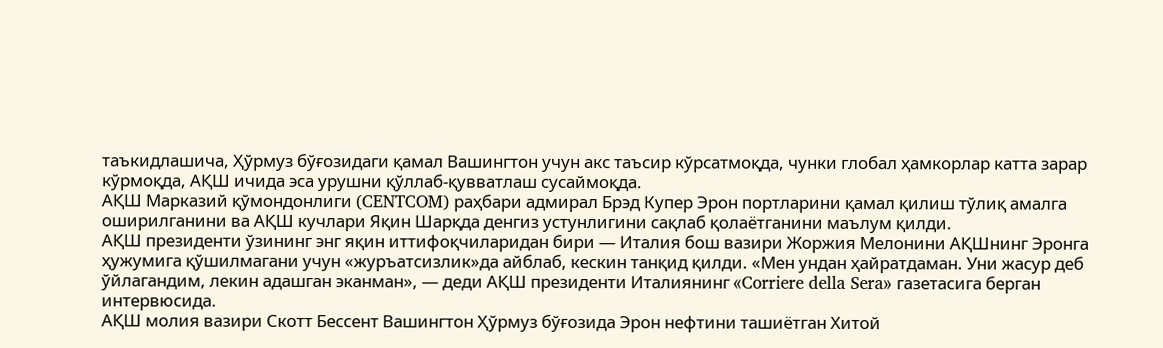таъкидлашича, Ҳўрмуз бўғозидаги қамал Вашингтон учун акс таъсир кўрсатмоқда, чунки глобал ҳамкорлар катта зарар кўрмоқда, АҚШ ичида эса урушни қўллаб-қувватлаш сусаймоқда.
АҚШ Марказий қўмондонлиги (CENTCOM) раҳбари адмирал Брэд Купер Эрон портларини қамал қилиш тўлиқ амалга оширилганини ва АҚШ кучлари Яқин Шарқда денгиз устунлигини сақлаб қолаётганини маълум қилди.
АҚШ президенти ўзининг энг яқин иттифоқчиларидан бири — Италия бош вазири Жоржия Мелонини АҚШнинг Эронга ҳужумига қўшилмагани учун «журъатсизлик»да айблаб, кескин танқид қилди. «Мен ундан ҳайратдаман. Уни жасур деб ўйлагандим, лекин адашган эканман», — деди АҚШ президенти Италиянинг «Corriere della Sera» газетасига берган интервюсида.
АҚШ молия вазири Скотт Бессент Вашингтон Ҳўрмуз бўғозида Эрон нефтини ташиётган Хитой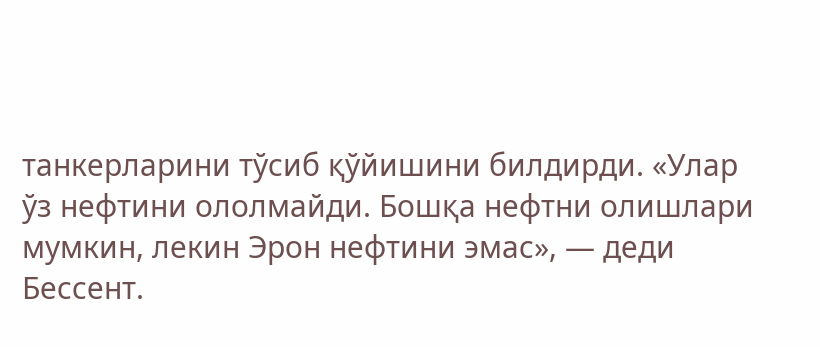танкерларини тўсиб қўйишини билдирди. «Улар ўз нефтини ололмайди. Бошқа нефтни олишлари мумкин, лекин Эрон нефтини эмас», — деди Бессент.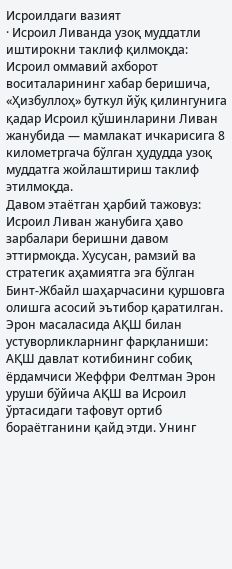Исроилдаги вазият
· Исроил Ливанда узоқ муддатли иштирокни таклиф қилмоқда: Исроил оммавий ахборот воситаларининг хабар беришича, «Ҳизбуллоҳ» буткул йўқ қилингунига қадар Исроил қўшинларини Ливан жанубида — мамлакат ичкарисига 8 километргача бўлган ҳудудда узоқ муддатга жойлаштириш таклиф этилмоқда.
Давом этаётган ҳарбий тажовуз: Исроил Ливан жанубига ҳаво зарбалари беришни давом эттирмоқда. Хусусан, рамзий ва стратегик аҳамиятга эга бўлган Бинт-Жбайл шаҳарчасини қуршовга олишга асосий эътибор қаратилган.
Эрон масаласида АҚШ билан устуворликларнинг фарқланиши: АҚШ давлат котибининг собиқ ёрдамчиси Жеффри Фелтман Эрон уруши бўйича АҚШ ва Исроил ўртасидаги тафовут ортиб бораётганини қайд этди. Унинг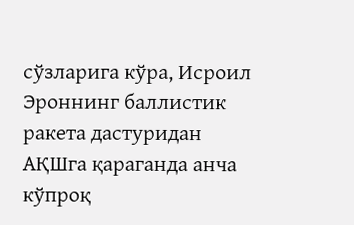сўзларига кўра, Исроил Эроннинг баллистик ракета дастуридан АҚШга қараганда анча кўпроқ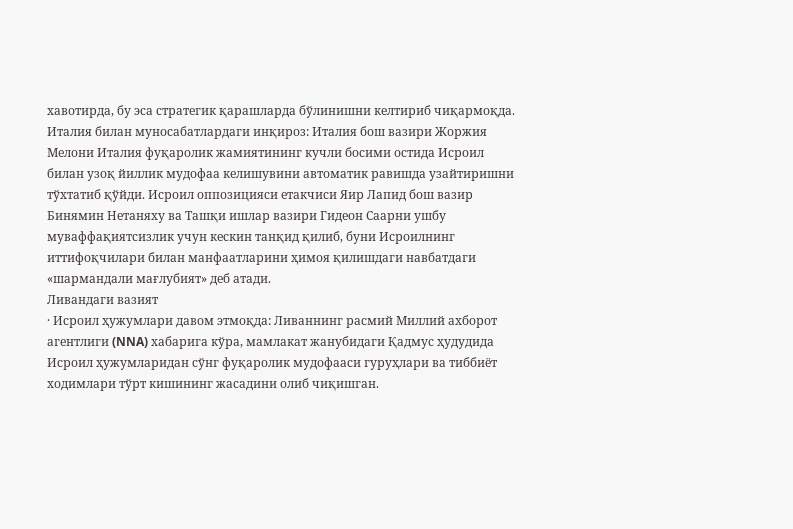хавотирда, бу эса стратегик қарашларда бўлинишни келтириб чиқармоқда.
Италия билан муносабатлардаги инқироз: Италия бош вазири Жоржия Мелони Италия фуқаролик жамиятининг кучли босими остида Исроил билан узоқ йиллик мудофаа келишувини автоматик равишда узайтиришни тўхтатиб қўйди. Исроил оппозицияси етакчиси Яир Лапид бош вазир Бинямин Нетаняху ва Ташқи ишлар вазири Гидеон Саарни ушбу муваффақиятсизлик учун кескин танқид қилиб, буни Исроилнинг иттифоқчилари билан манфаатларини ҳимоя қилишдаги навбатдаги «шармандали мағлубият» деб атади.
Ливандаги вазият
· Исроил ҳужумлари давом этмоқда: Ливаннинг расмий Миллий ахборот агентлиги (NNA) хабарига кўра, мамлакат жанубидаги Қадмус ҳудудида Исроил ҳужумларидан сўнг фуқаролик мудофааси гуруҳлари ва тиббиёт ходимлари тўрт кишининг жасадини олиб чиқишган.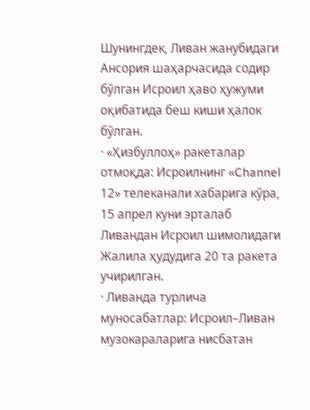Шунингдек, Ливан жанубидаги Ансория шаҳарчасида содир бўлган Исроил ҳаво ҳужуми оқибатида беш киши ҳалок бўлган.
· «Ҳизбуллоҳ» ракеталар отмоқда: Исроилнинг «Channel 12» телеканали хабарига кўра, 15 апрел куни эрталаб Ливандан Исроил шимолидаги Жалила ҳудудига 20 та ракета учирилган.
· Ливанда турлича муносабатлар: Исроил–Ливан музокараларига нисбатан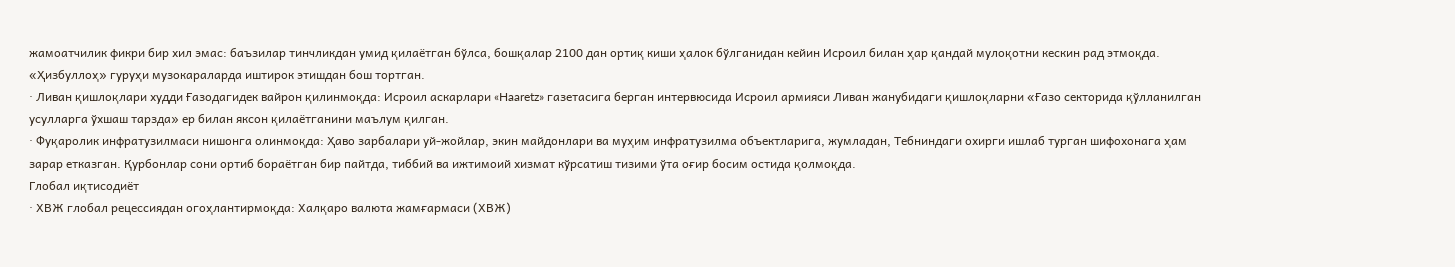жамоатчилик фикри бир хил эмас: баъзилар тинчликдан умид қилаётган бўлса, бошқалар 2100 дан ортиқ киши ҳалок бўлганидан кейин Исроил билан ҳар қандай мулоқотни кескин рад этмоқда. «Ҳизбуллоҳ» гуруҳи музокараларда иштирок этишдан бош тортган.
· Ливан қишлоқлари худди Ғазодагидек вайрон қилинмоқда: Исроил аскарлари «Haaretz» газетасига берган интервюсида Исроил армияси Ливан жанубидаги қишлоқларни «Ғазо секторида қўлланилган усулларга ўхшаш тарзда» ер билан яксон қилаётганини маълум қилган.
· Фуқаролик инфратузилмаси нишонга олинмоқда: Ҳаво зарбалари уй-жойлар, экин майдонлари ва муҳим инфратузилма объектларига, жумладан, Тебниндаги охирги ишлаб турган шифохонага ҳам зарар етказган. Қурбонлар сони ортиб бораётган бир пайтда, тиббий ва ижтимоий хизмат кўрсатиш тизими ўта оғир босим остида қолмоқда.
Глобал иқтисодиёт
· ХВЖ глобал рецессиядан огоҳлантирмоқда: Халқаро валюта жамғармаси (ХВЖ)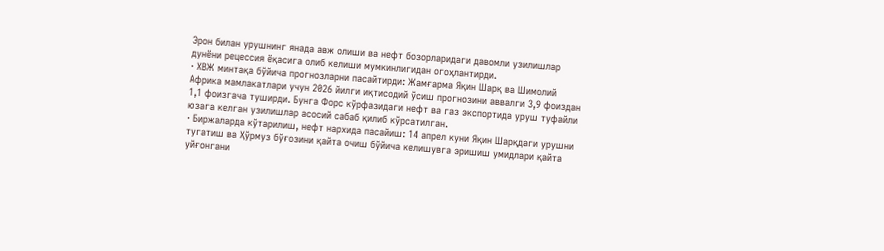Эрон билан урушнинг янада авж олиши ва нефт бозорларидаги давомли узилишлар дунёни рецессия ёқасига олиб келиши мумкинлигидан огоҳлантирди.
· ХВЖ минтақа бўйича прогнозларни пасайтирди: Жамғарма Яқин Шарқ ва Шимолий Африка мамлакатлари учун 2026 йилги иқтисодий ўсиш прогнозини аввалги 3,9 фоиздан 1,1 фоизгача туширди. Бунга Форс кўрфазидаги нефт ва газ экспортида уруш туфайли юзага келган узилишлар асосий сабаб қилиб кўрсатилган.
· Биржаларда кўтарилиш, нефт нархида пасайиш: 14 апрел куни Яқин Шарқдаги урушни тугатиш ва Ҳўрмуз бўғозини қайта очиш бўйича келишувга эришиш умидлари қайта уйғонгани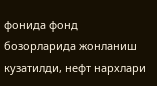фонида фонд бозорларида жонланиш кузатилди, нефт нархлари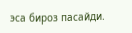эса бироз пасайди.